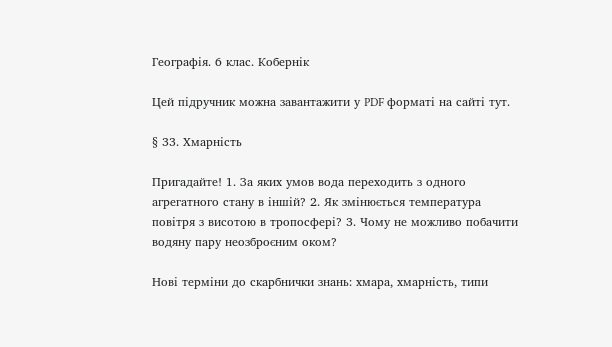Географія. 6 клас. Кобернік

Цей підручник можна завантажити у PDF форматі на сайті тут.

§ 33. Хмарність

Пригадайте! 1. За яких умов вода переходить з одного агрегатного стану в іншій? 2. Як змінюється температура повітря з висотою в тропосфері? 3. Чому не можливо побачити водяну пару неозброєним оком?

Нові терміни до скарбнички знань: хмара, хмарність, типи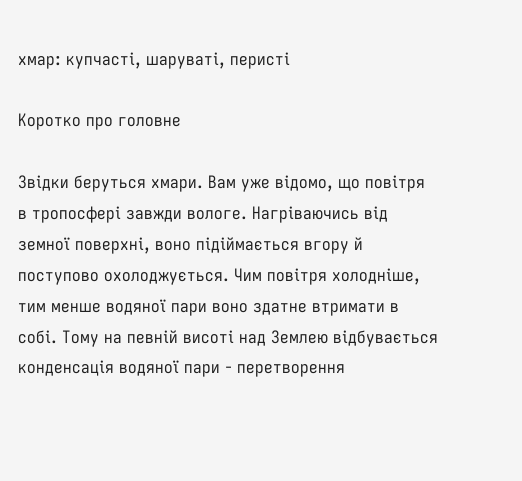хмар: купчасті, шаруваті, перисті

Коротко про головне

Звідки беруться хмари. Вам уже відомо, що повітря в тропосфері завжди вологе. Нагріваючись від земної поверхні, воно підіймається вгору й поступово охолоджується. Чим повітря холодніше, тим менше водяної пари воно здатне втримати в собі. Тому на певній висоті над Землею відбувається конденсація водяної пари - перетворення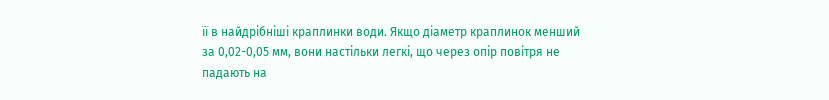її в найдрібніші краплинки води. Якщо діаметр краплинок менший за 0,02-0,05 мм, вони настільки легкі, що через опір повітря не падають на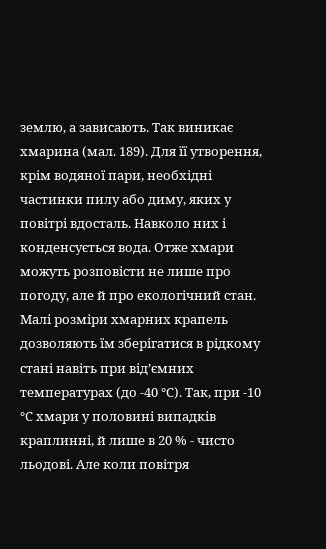землю, а зависають. Так виникає хмарина (мал. 189). Для її утворення, крім водяної пари, необхідні частинки пилу або диму, яких у повітрі вдосталь. Навколо них і конденсується вода. Отже хмари можуть розповісти не лише про погоду, але й про екологічний стан. Малі розміри хмарних крапель дозволяють їм зберігатися в рідкому стані навіть при від’ємних температурах (до -40 °С). Так, при -10 °С хмари у половині випадків краплинні, й лише в 20 % - чисто льодові. Але коли повітря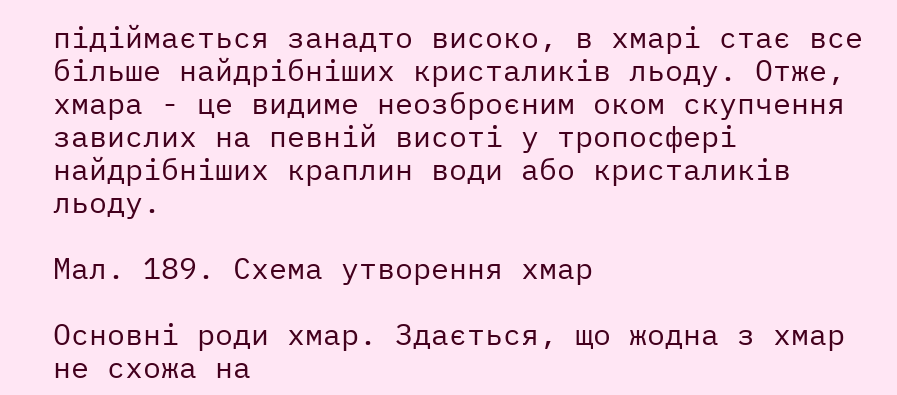підіймається занадто високо, в хмарі стає все більше найдрібніших кристаликів льоду. Отже, хмара - це видиме неозброєним оком скупчення завислих на певній висоті у тропосфері найдрібніших краплин води або кристаликів льоду.

Мал. 189. Схема утворення хмар

Основні роди хмар. Здається, що жодна з хмар не схожа на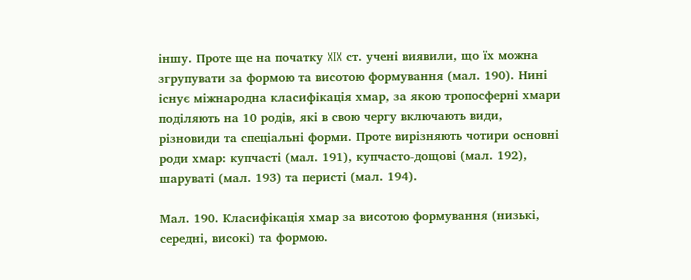іншу. Проте ще на початку XIX ст. учені виявили, що їх можна згрупувати за формою та висотою формування (мал. 190). Нині існує міжнародна класифікація хмар, за якою тропосферні хмари поділяють на 10 родів, які в свою чергу включають види, різновиди та спеціальні форми. Проте вирізняють чотири основні роди хмар: купчасті (мал. 191), купчасто-дощові (мал. 192), шаруваті (мал. 193) та перисті (мал. 194).

Мал. 190. Класифікація хмар за висотою формування (низькі, середні, високі) та формою.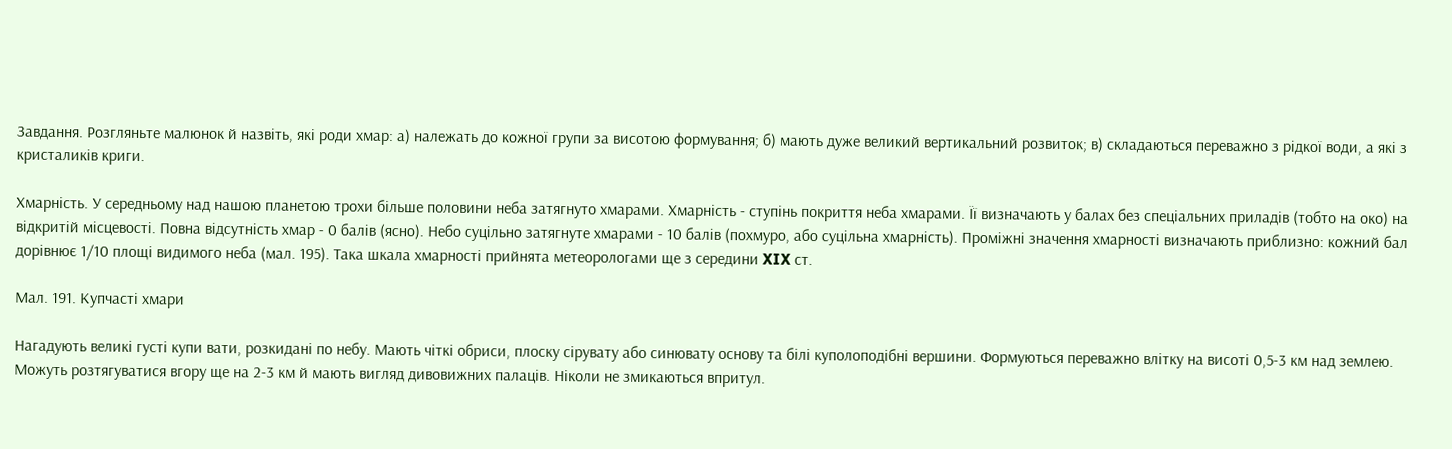Завдання. Розгляньте малюнок й назвіть, які роди хмар: а) належать до кожної групи за висотою формування; б) мають дуже великий вертикальний розвиток; в) складаються переважно з рідкої води, а які з кристаликів криги.

Хмарність. У середньому над нашою планетою трохи більше половини неба затягнуто хмарами. Хмарність - ступінь покриття неба хмарами. Її визначають у балах без спеціальних приладів (тобто на око) на відкритій місцевості. Повна відсутність хмар - 0 балів (ясно). Небо суцільно затягнуте хмарами - 10 балів (похмуро, або суцільна хмарність). Проміжні значення хмарності визначають приблизно: кожний бал дорівнює 1/10 площі видимого неба (мал. 195). Така шкала хмарності прийнята метеорологами ще з середини XIX ст.

Мал. 191. Купчасті хмари

Нагадують великі густі купи вати, розкидані по небу. Мають чіткі обриси, плоску сірувату або синювату основу та білі куполоподібні вершини. Формуються переважно влітку на висоті 0,5-3 км над землею. Можуть розтягуватися вгору ще на 2-3 км й мають вигляд дивовижних палаців. Ніколи не змикаються впритул.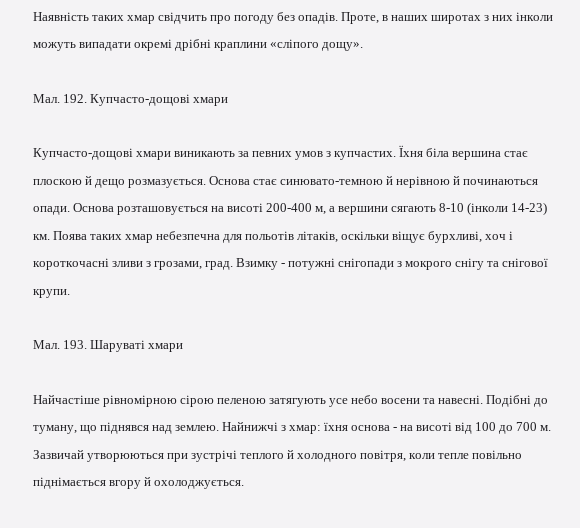Наявність таких хмар свідчить про погоду без опадів. Проте, в наших широтах з них інколи можуть випадати окремі дрібні краплини «сліпого дощу».

Мал. 192. Купчасто-дощові хмари

Купчасто-дощові хмари виникають за певних умов з купчастих. Їхня біла вершина стає плоскою й дещо розмазується. Основа стає синювато-темною й нерівною й починаються опади. Основа розташовується на висоті 200-400 м, а вершини сягають 8-10 (інколи 14-23) км. Поява таких хмар небезпечна для польотів літаків, оскільки віщує бурхливі, хоч і короткочасні зливи з грозами, град. Взимку - потужні снігопади з мокрого снігу та снігової крупи.

Мал. 193. Шаруваті хмари

Найчастіше рівномірною сірою пеленою затягують усе небо восени та навесні. Подібні до туману, що піднявся над землею. Найнижчі з хмар: їхня основа - на висоті від 100 до 700 м. Зазвичай утворюються при зустрічі теплого й холодного повітря, коли тепле повільно піднімається вгору й охолоджується.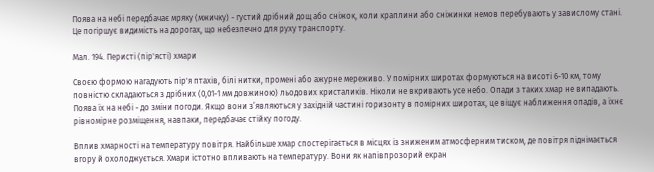Поява на небі передбачає мряку (мжичку) - густий дрібний дощ або сніжок, коли краплини або сніжинки немов перебувають у завислому стані. Це погіршує видимість на дорогах, що небезпечно для руху транспорту.

Мал. 194. Перисті (пір'ясті) хмари

Своєю формою нагадують пір'я птахів, білі нитки, промені або ажурне мереживо. У помірних широтах формуються на висоті 6-10 км, тому повністю складаються з дрібних (0,01-1 мм довжиною) льодових кристаликів. Ніколи не вкривають усе небо. Опади з таких хмар не випадають. Поява їх на небі - до зміни погоди. Якщо вони з’являються у західній частині горизонту в помірних широтах, це віщує наближення опадів, а їхнє рівномірне розміщення, навпаки, передбачає стійку погоду.

Вплив хмарності на температуру повітря. Найбільше хмар спостерігається в місцях із зниженим атмосферним тиском, де повітря піднімається вгору й охолоджується. Хмари істотно впливають на температуру. Вони як напівпрозорий екран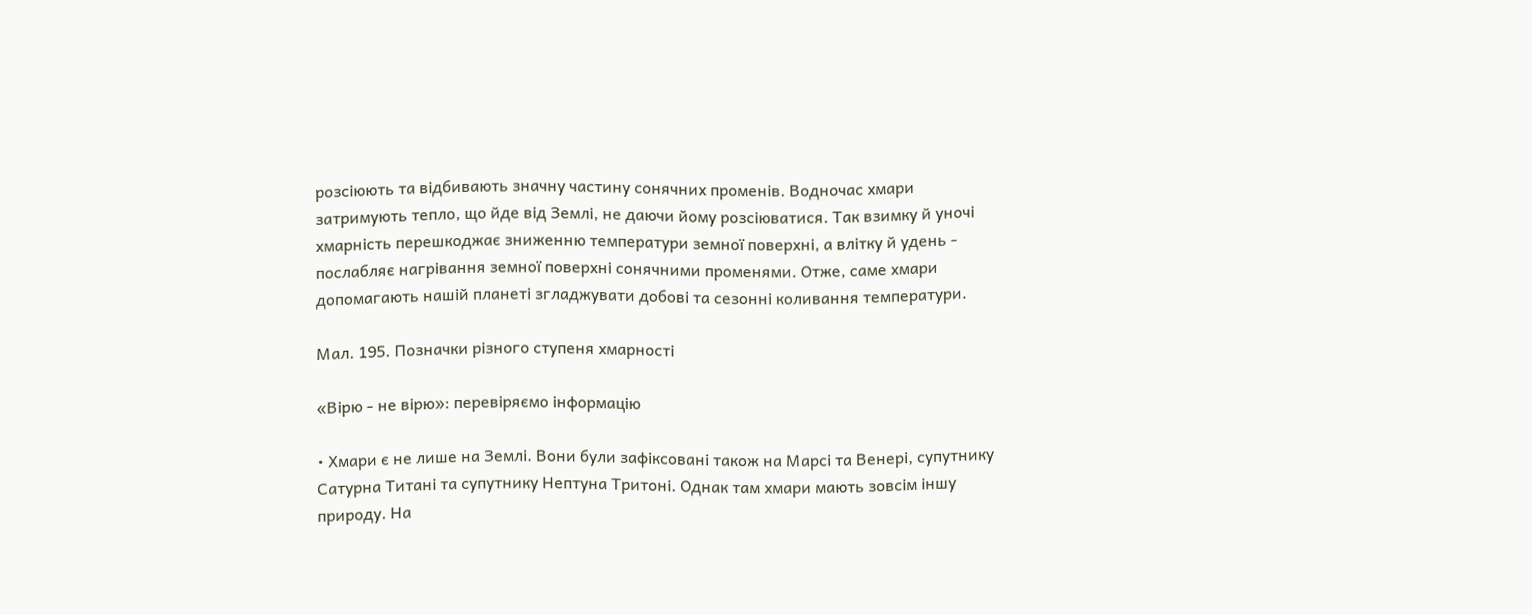розсіюють та відбивають значну частину сонячних променів. Водночас хмари затримують тепло, що йде від Землі, не даючи йому розсіюватися. Так взимку й уночі хмарність перешкоджає зниженню температури земної поверхні, а влітку й удень - послабляє нагрівання земної поверхні сонячними променями. Отже, саме хмари допомагають нашій планеті згладжувати добові та сезонні коливання температури.

Мал. 195. Позначки різного ступеня хмарності

«Вірю - не вірю»: перевіряємо інформацію

• Хмари є не лише на Землі. Вони були зафіксовані також на Марсі та Венері, супутнику Сатурна Титані та супутнику Нептуна Тритоні. Однак там хмари мають зовсім іншу природу. На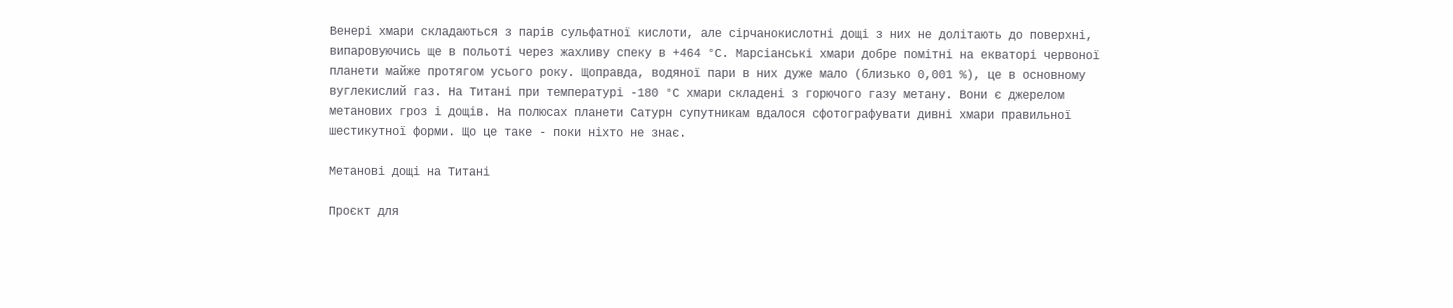Венері хмари складаються з парів сульфатної кислоти, але сірчанокислотні дощі з них не долітають до поверхні, випаровуючись ще в польоті через жахливу спеку в +464 °С. Марсіанські хмари добре помітні на екваторі червоної планети майже протягом усього року. Щоправда, водяної пари в них дуже мало (близько 0,001 %), це в основному вуглекислий газ. На Титані при температурі -180 °С хмари складені з горючого газу метану. Вони є джерелом метанових гроз і дощів. На полюсах планети Сатурн супутникам вдалося сфотографувати дивні хмари правильної шестикутної форми. Що це таке - поки ніхто не знає.

Метанові дощі на Титані

Проєкт для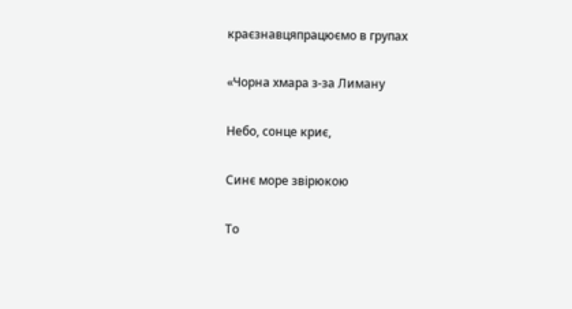краєзнавцяпрацюємо в групах

«Чорна хмара з-за Лиману

Небо, сонце криє,

Синє море звірюкою

То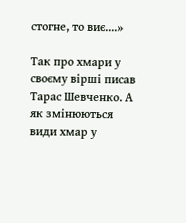стогне, то виє....»

Так про хмари у своєму вірші писав Тарас Шевченко. А як змінюються види хмар у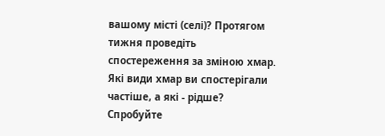вашому місті (селі)? Протягом тижня проведіть спостереження за зміною хмар. Які види хмар ви спостерігали частіше, а які - рідше? Спробуйте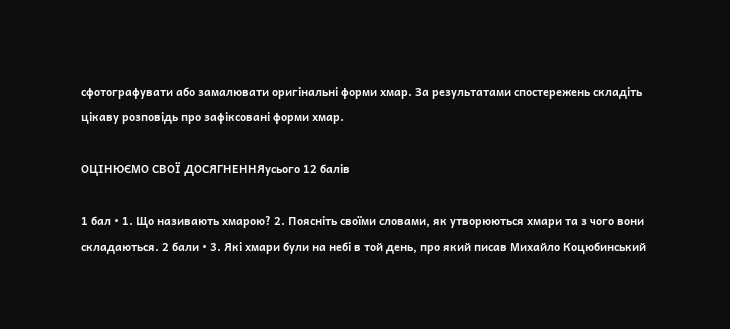сфотографувати або замалювати оригінальні форми хмар. За результатами спостережень складіть цікаву розповідь про зафіксовані форми хмар.

ОЦІНЮЄМО СВОЇ ДОСЯГНЕННЯусього 12 балів

1 бал • 1. Що називають хмарою? 2. Поясніть своїми словами, як утворюються хмари та з чого вони складаються. 2 бали • 3. Які хмари були на небі в той день, про який писав Михайло Коцюбинський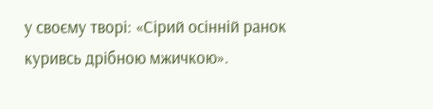у своєму творі: «Сірий осінній ранок куривсь дрібною мжичкою».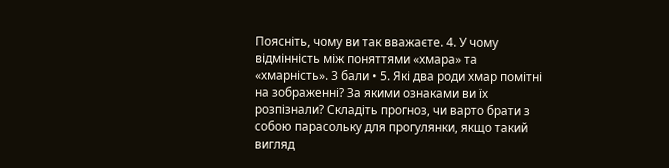Поясніть, чому ви так вважаєте. 4. У чому відмінність між поняттями «хмара» та «хмарність». 3 бали • 5. Які два роди хмар помітні на зображенні? За якими ознаками ви їх розпізнали? Складіть прогноз, чи варто брати з собою парасольку для прогулянки, якщо такий вигляд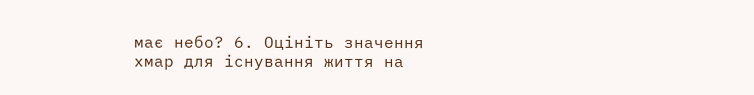має небо? 6. Оцініть значення хмар для існування життя на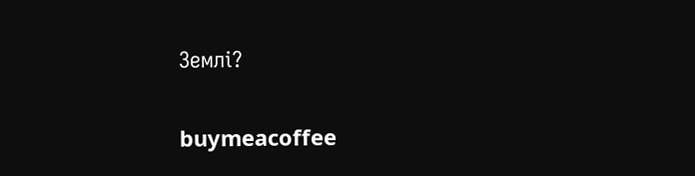Землі?


buymeacoffee